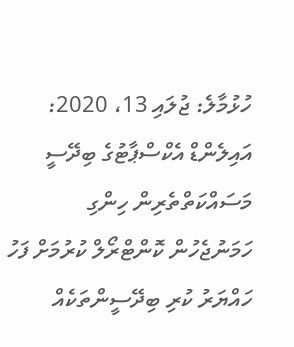ހުޅުމާލެ: ޖުލައި 13، 2020: އައިލެންޑް އެކްސްޕާޓުގެ ބިދޭސީ މަސައްކަތްތެރިން ހިންގި ހަމަނުޖެހުން ކޮންޓްރޯލް ކުރުމަށް ފަހު ހައްޔަރު ކުރި ބިދޭސީންތަކެއް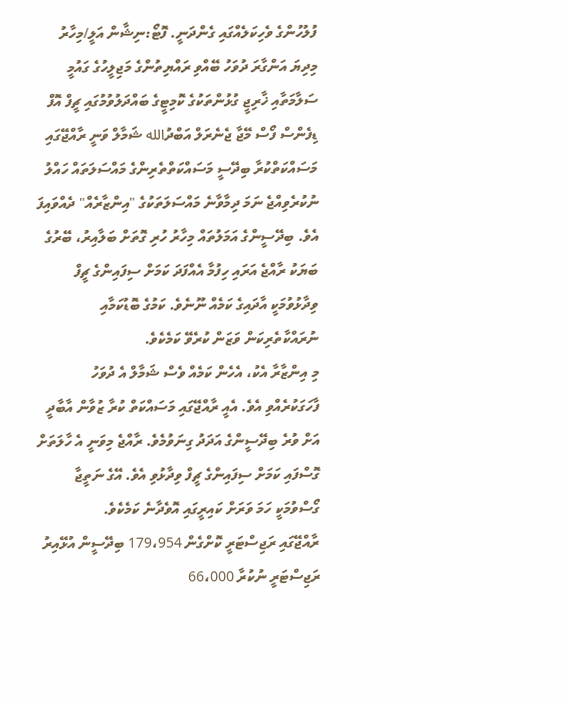ފުލުހުންގެ ވެހިކަލެއްގައި ގެންދަނީ. ފޮޓޯ:ނިޝާން އަލީ/މިހާރު
މިދިޔަ އަންގާރަ ދުވަހު ބޭއްވި ރައްޔިތުންގެ މަޖިލީހުގެ ގައުމީ ސަލާމަތާއި ޚާރިޖީ ގުޅުންތަކުގެ ކޮމިޓީގެ ބައްދަލުވުމުގައި ޗީފް އޮފް ޑިފެންސް ފޯސް މޭޖާ ޖެނެރަލް އަބްދުالله ޝަމާލް ވަނީ ރާއްޖޭގައި މަސައްކަތްކުރާ ބިދޭސީ މަސައްކަތްތެރިންގެ މައްސަލަތައް ހައްލު ނުކުރެވިއްޖެ ނަމަ ދިމާވާނެ މައްސަލަތަކުގެ "އިންޒާރެއް" ދެއްވައިފަ އެވެ. ބިދޭސީންގެ އަމަލުތައް މިހާރު ހުރި ގޮތަށް ބަލާއިރު، ބޭރުގެ ބަޔަކު ރާއްޖެ އަރައި ހިފުމާ އެއްފަދަ ކަމަށް ސިފައިންގެ ޗީފް ވިދާޅުވުމަކީ އާދައިގެ ކަމެއް ނޫނެވެ. ކަމުގެ ބޮޑުކަމާއި ނުރައްކާތެރިކަން ވަޒަން ކުރެވޭ ކަމެކެވެ.
މި އިންޒާރާ އެކު، އެހެން ކަމެއް ވެސް ޝަމާލް އެ ދުވަހު ފާހަގަކުރެއްވި އެވެ. އެއީ ރާއްޖޭގައި މަސައްކަތް ކުރާ ޒުވާން އާބާދީ އަށް ވުރެ ބިދޭސީންގެ އަދަދު ގިނަވުމެވެ. ރާއްޖެ މިވަނީ އެ ހާލަތަށް ގޮސްފައި ކަމަށް ސިފައިންގެ ޗީފް ވިދާޅުވި އެވެ. އޭގެ ނަތީޖާ ގޯސްވުމަކީ ހަމަ ވަރަށް ކައިރީގައި އޮވެދާނެ ކަމެކެވެ.
ރާއްޖޭގައި ރަޖިސްޓަރީ ކޮށްގެން 179،954 ބިދޭސީން އުޅޭއިރު ރަޖިސްޓަރީ ނުކުރާ 66،000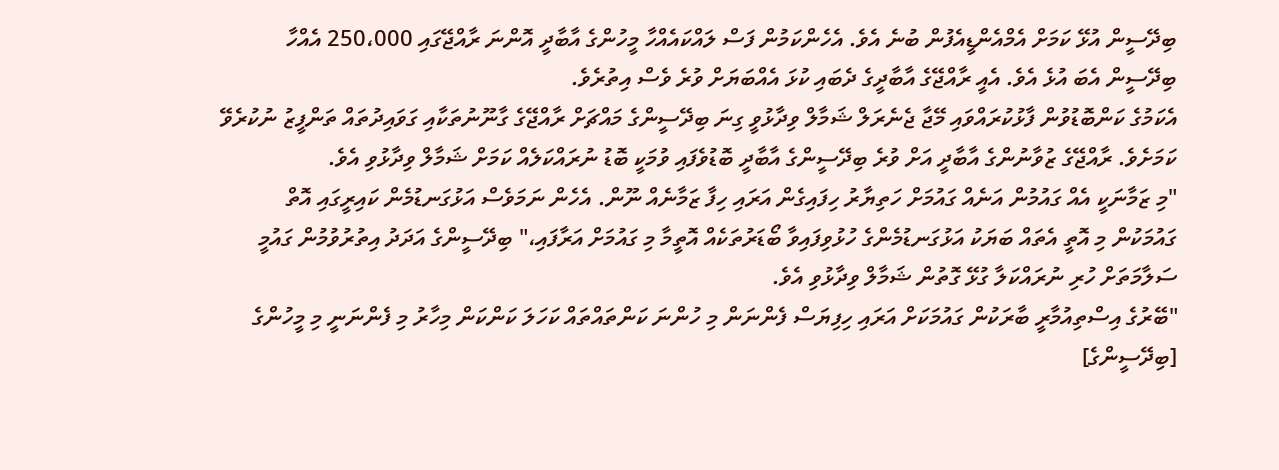ބިދޭސީން އުޅޭ ކަމަށް އެމްއެންޑީއެފުން ބުނެ އެވެ. އެހެންކަމުން ފަސް ލައްކައެއްހާ މީހުންގެ އާބާދީ އޮންނަ ރާއްޖޭގައި 250،000 އެއްހާ ބިދޭސީން އެބަ އުޅެ އެވެ. އެއީ ރާއްޖޭގެ އާބާދީގެ ދެބައި ކުޅަ އެއްބަޔަށް ވުރެ ވެސް އިތުރެވެ.
އެކަމުގެ ކަންބޮޑުވުން ފާޅުކުރައްވައި މޭޖާ ޖެނެރަލް ޝަމާލް ވިދާޅުވީ ގިނަ ބިދޭސީންގެ މައްޗަށް ރާއްޖޭގެ ގާނޫނުތަކާއި ގަވައިދުތައް ތަންފީޒު ނުކުރެވޭ ކަމަށެވެ. ރާއްޖޭގެ ޒުވާނުންގެ އާބާދީ އަށް ވުރެ ބިދޭސީންގެ އާބާދީ ބޮޑުވެފައި ވުމަކީ ބޮޑު ނުރައްކަލެއް ކަމަށް ޝަމާލް ވިދާޅުވި އެވެ.
"މި ޒަމާނަކީ އެއް ގައުމުން އަނެއް ގައުމަށް ހަތިޔާރު ހިފައިގެން އަރައި ހިފާ ޒަމާނެއް ނޫން. އެހެން ނަމަވެސް އަޅުގަނޑުމެން ކައިރީގައި އޮތް ގައުމަކުން މި އޮތީ އެތައް ބަޔަކު އަޅުގަނޑުމެންގެ ހުޅުވިފައިވާ ބޯޑަރުތަކެއް އޮތީމާ މި ގައުމަށް އަރާފައި،" ބިދޭސީންގެ އަދަދު އިތުރުވުމުން ގައުމީ ސަލާމަތަށް ހުރި ނުރައްކަލާ ގުޅޭ ގޮތުން ޝަމާލް ވިދާޅުވި އެވެ.
"ބޭރުގެ އިސްތިއުމާރީ ބާރަކުން ގައުމަކަށް އަރައި ހިފިޔަސް ފެންނަން މި ހުންނަ ކަންތައްތައް ކަހަލަ ކަންކަން މިހާރު މި ފެންނަނީ މި މީހުންގެ [ބިދޭސީންގެ]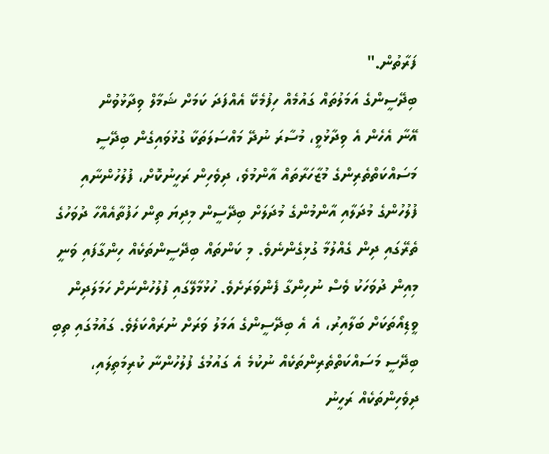ފަރާތުން."
ބިދޭސީންގެ އަމަލުތައް ގައުމެއް ހިފުމެކޭ އެއްފަދަ ކަމަށް ޝަމާލް ވިދާޅުވުން
އޭނާ އެހެން އެ ވިދާޅުވީ، މުސާރަ ނުދޭ މައްސަލަތަކާ ގުޅުވައިގެން ބިދޭސީ މަސައްކަތްތެރިންގެ މުޒާހަރާތައް އާންމުވެ، ދިވެހިން ރަހީނުކޮށް، ފުލުހުންނާއި ފުލުހުންގެ މުދަލާއި އާންމުންގެ މުދަލަށް ބިދޭސީން މިދިޔަ ތިން ހަފުތާއެއްހާ ދުވަހުގެ ތެރޭގައި ދިން ގެއްލުމާ ގުޅިގެންނެވެ. މި ކަންތައް ބިދޭސީންތަކެއް ހިންގާފައި ވަނީ މިއިން ދުވަހަކު ވެސް ނުހިންގާ ފެންވަރަށެވެ. ހުޅުމާލޭގައި ފުލުހުންނަށް ހަމަލަދިން ވީޑިއޯތަކަށް ބަލާއިރު، އެ އެ ބިދޭސީންގެ އަމަލު ވަރަށް ނުރައްކަލެވެ. ގައުމުގައި ތިބި ބިދޭސީ މަސައްކަތްތެރިންތަކެއް ނުކުމެ އެ ގައުމުގެ ފުލުހުންނާ ކުރިމަތިލައި، ދިވެހިންތަކެއް ރަހީނު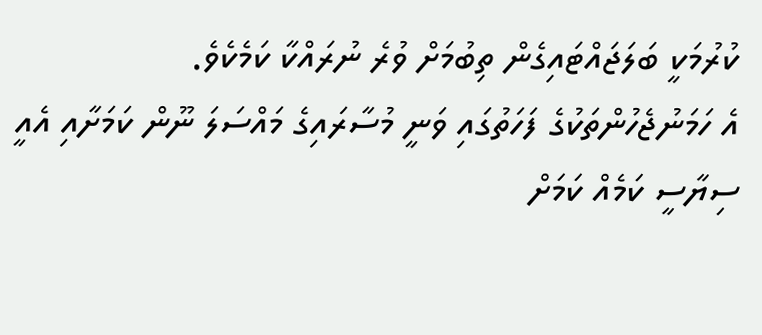ކުރުމަކީ ބަލަޖައްޓައިގެން ތިބުމަށް ވުރެ ނުރައްކާ ކަމެކެވެ.
އެ ހަމަނުޖެހުންތަކުގެ ފަހަތުގައި ވަނީ މުސާރައިގެ މައްސަލަ ނޫން ކަމަށާއި އެއީ ސިޔާސީ ކަމެއް ކަމަށް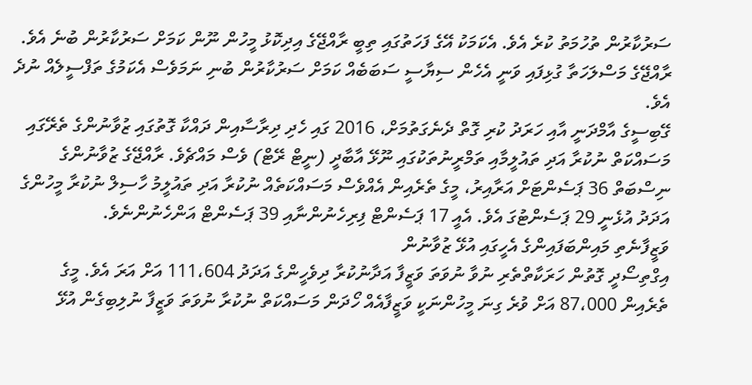ސަރުކާރުން ތުހުމަތު ކުރެ އެވެ. އެކަމަކު އޭގެ ފަހަތުގައި ތިބީ ރާއްޖޭގެ އިދިކޮޅު މީހުން ނޫން ކަމަށް ސަރުކާރުން ބުނެ އެވެ. ރާއްޖޭގެ މަސްލަހަތާ ގުޅިފައި ވަނީ އެހެން ސިޔާސީ ސަބަބެއް ކަމަށް ސަރުކާރުން ބުނި ނަމަވެސް އެކަމުގެ ތަފްސީލެއް ނުދެ އެވެ.
ގޭބިސީގެ އާމްދަނީ އާއި ހަރަދު ކުރި ގޮތް ދެނެގަތުމަށް، 2016 ގައި ހެދި ދިރާސާއިން ދައްކާ ގޮތުގައި ޒުވާނުންގެ ތެރޭގައި މަސައްކަތް ނުކުރާ އަދި ތައުލީމާއި ތަމްރީނުތަކުގައި ނޫޅޭ އާބާދީ (ނީޓް ރޭޓް) ވެސް މައްޗެވެ. ރާއްޖޭގެ ޒުވާނުންގެ ނިސްބަތް 36 ޕަސެންޓަށް އަރާއިރު، މީގެ ތެރެއިން އެއްވެސް މަސައްކަތެއް ނުކުރާ އަދި ތައުލީމު ހާސިލް ނުކުރާ މީހުންގެ އަދަދު އުޅެނީ 29 ޕަސެންޓުގަ އެވެ. އެއީ 17 ޕަސެންޓް ފިރިހެނުންނާއި 39 ޕަސެންޓް އަންހެނުންނެވެ.
ވަޒީފާނެތި މައިންބަފައިންގެ އެހީގައި އުޅޭ ޒުވާނުން
އިގްތިސޯދީ ގޮތުން ހަރަކާތްތެރި ނުވާ ނުވަތަ ވަޒީފާ އަދާނުކުރާ ދިވެހީންގެ އަދަދު 111،604 އަށް އަރަ އެވެ. މީގެ ތެރެއިން 87،000 އަށް ވުރެ ގިނަ މީހުންނަކީ ވަޒީފާއެއް ހޯދަން މަސައްކަތް ނުކުރާ ނުވަތަ ވަޒީފާ ނުލިބިގެން އުޅޭ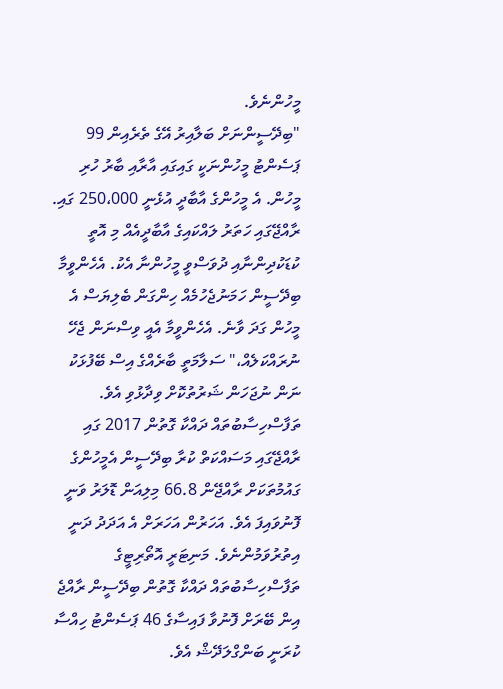މީހުންނެވެ.
"ބިދޭސީންނަށް ބަލާއިރު އޭގެ ތެރެއިން 99 ޕަސެންޓު މީހުންނަކީ ގައިގައި އާރާއި ބާރު ހުރި މީހުން. އެ މީހުންގެ އާބާދީ އުޅެނީ 250،000 ގައި. ރާއްޖޭގައި ހަތަރު ލައްކައިގެ އާބާދީއެއް މި އޮތީ ކުޑަކުދިންނާއި ދުވަސްވީ މީހުންނާ އެކު. އެހެންވީމާ ބިދޭސީން ހަމަނުޖެހުމެއް ހިންގަން ބެލިޔަސް އެ މީހުން ގަދަ ވާނެ. އެހެންވީމާ އެއީ ވިސްނަން ޖެހޭ ނުރައްކަލެއް،" ސަލާމަތީ ބާރެއްގެ އިސް ބޭފުޅަކު ނަން ނުޖަހަން ޝަރުތުކޮށް ވިދާޅުވި އެވެ.
ތަފާސްހިސާބުތައް ދައްކާ ގޮތުން 2017 ގައި ރާއްޖޭގައި މަސައްކަތް ކުރާ ބިދޭސީން އެމީހުންގެ ގައުމުތަކަށް ރާއްޖޭން 66.8 މިލިއަން ޑޮލަރު ވަނީ ފޮނުވައިފަ އެވެ. އަހަރުން އަހަރަށް އެ އަދަދު ދަނީ އިތުރުވަމުންނެވެ. މަނިޓަރީ އޮތޯރިޓީގެ ތަފާސްހިސާބުތައް ދައްކާ ގޮތުން ބިދޭސީން ރާއްޖެ އިން ބޭރަށް ފޮނުވާ ފައިސާގެ 46 ޕަސެންޓު ހިއްސާ ކުރަނީ ބަންގްލަދޭޝް އެވެ.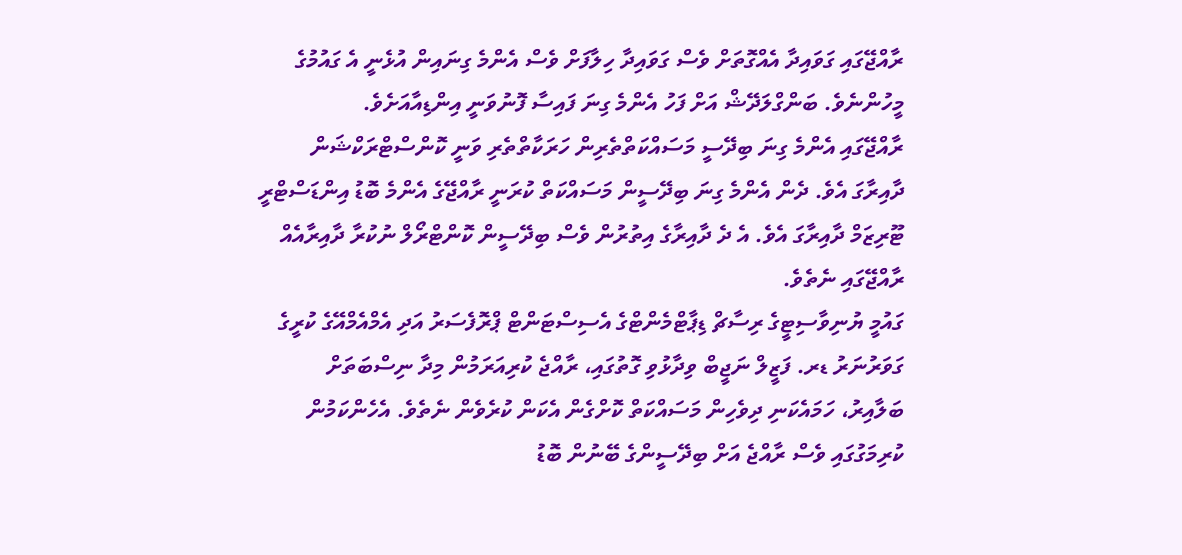ރާއްޖޭގައި ގަވައިދާ އެއްގޮތަށް ވެސް ގަވައިދާ ހިލާފަށް ވެސް އެންމެ ގިނައިން އުޅެނީ އެ ގައުމުގެ މީހުންނެވެ. ބަންގްލަދޭޝް އަށް ފަހު އެންމެ ގިނަ ފައިސާ ފޮނުވަނީ އިންޑިއާއަށެވެ.
ރާއްޖޭގައި އެންމެ ގިނަ ބިދޭސީ މަސައްކަތްތެރިން ހަރަކާތްތެރި ވަނީ ކޮންސްޓްރަކްޝަން ދާއިރާގަ އެވެ. ދެން އެންމެ ގިނަ ބިދޭސީން މަސައްކަތް ކުރަނީ ރާއްޖޭގެ އެންމެ ބޮޑު އިންޑަސްޓްރީ ޓޫރިޒަމް ދާއިރާގަ އެވެ. އެ ދެ ދާއިރާގެ އިތުރުން ވެސް ބިދޭސީން ކޮންޓްރޯލް ނުކުރާ ދާއިރާއެއް ރާއްޖޭގައި ނެތެވެ.
ގައުމީ ޔުނިވާސިޓީގެ ރިސާޗް ޑިޕާޓްމެންޓްގެ އެސިސްޓަންޓް ޕްރޮފެސަރު އަދި އެމްއެމްއޭގެ ކުރީގެ ގަވަރުނަރު ޑރ. ފަޒީލް ނަޖީބް ވިދާޅުވި ގޮތުގައި، ރާއްޖެ ކުރިއަރަމުން މިދާ ނިސްބަތަށް ބަލާއިރު، ހަމައެކަނި ދިވެހިން މަސައްކަތް ކޮށްގެން އެކަން ކުރެވެން ނެތެވެ. އެހެންކަމުން ކުރިމަގުގައި ވެސް ރާއްޖެ އަށް ބިދޭސީންގެ ބޭނުން ބޮޑު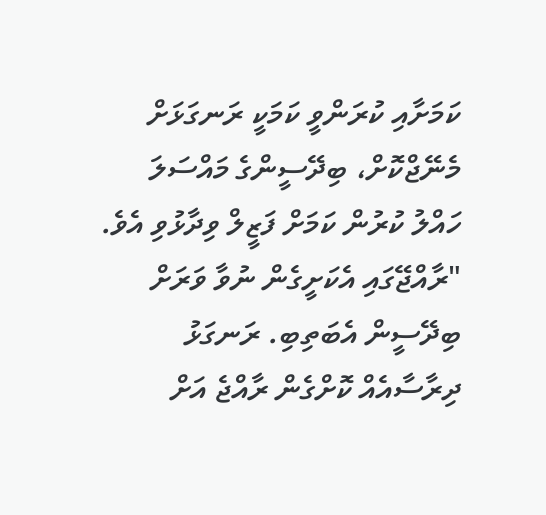ކަމަށާއި ކުރަންވީ ކަމަކީ ރަނގަޅަށް މެނޭޖްކޮށް، ބިދޭސީންގެ މައްސަލަ ހައްލު ކުރުން ކަމަށް ފަޒީލް ވިދާޅުވި އެވެ.
"ރާއްޖޭގައި އެކަށީގެން ނުވާ ވަރަށް ބިދޭސީން އެބަތިބި. ރަނގަޅު ދިރާސާއެއް ކޮށްގެން ރާއްޖެ އަށް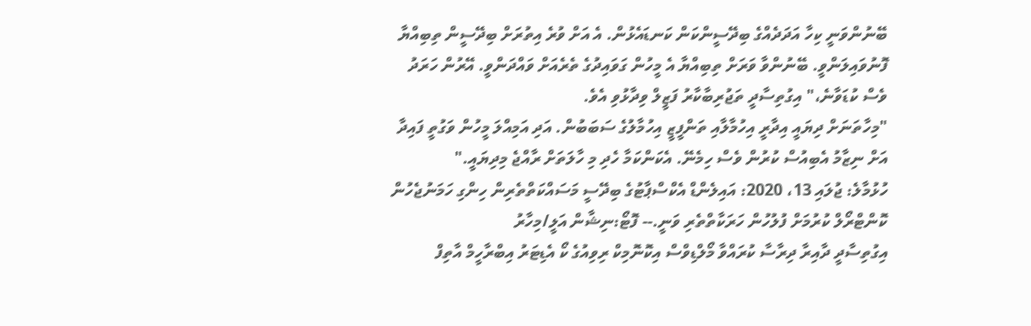ބޭނުންވަނީ ކިހާ އަދަދެއްގެ ބިދޭސީންކަން ކަނޑައެޅުން. އެ އަށް ވުރެ އިތުރަށް ބިދޭސީން ތިބިއްޔާ ފޮނުވައިލަންވީ. ބޭނުންވާ ވަރަށް ތިބިއްޔާ އެ މީހުން ގަވައިދުގެ ތެރެއަށް ވައްދަންވީ. އޭރުން ހަރަދު ވެސް ކުޑަވާނެ،" އިގުތިސާދީ ތަޖުރިބާކާރު ފަޒީލް ވިދާޅުވި އެވެ.
"މިހާތަނަށް ދިޔައީ އިދާރީ އިހުމާލާއި ތަންފީޒީ އިހުމާލުގެ ސަބަބުން. އަދި އަމިއްލަ މީހުން ވަގުތީ ފައިދާ އަށް ނިޒާމު އެބިއުސް ކުރުން ވެސް ހިމެނޭ. އެކަންކަމާ ހެދި މި ހާލަތަށް ރާއްޖެ މިދިޔައީ."
ހުޅުމާލެ: ޖުލައި 13، 2020: އައިލެންޑް އެކްސްޕާޓުގެ ބިދޭސީ މަސައްކަތްތެރިން ހިންގި ހަމަނުޖެހުން ކޮންޓްރޯލް ކުރުމަށް ފުލުހުން ހަރަކާތްތެރި ވަނީ.-- ފޮޓޯ:ނިޝާން އަލީ/މިހާރު
އިގުތިސާދީ ދާއިރާ ދިރާސާ ކުރައްވާ މޯލްޑިވްސް އިކޮނޮމިކް ރިވިއުގެ ކޯ އެޑިޓަރު އިބްރާހީމް އާތިފް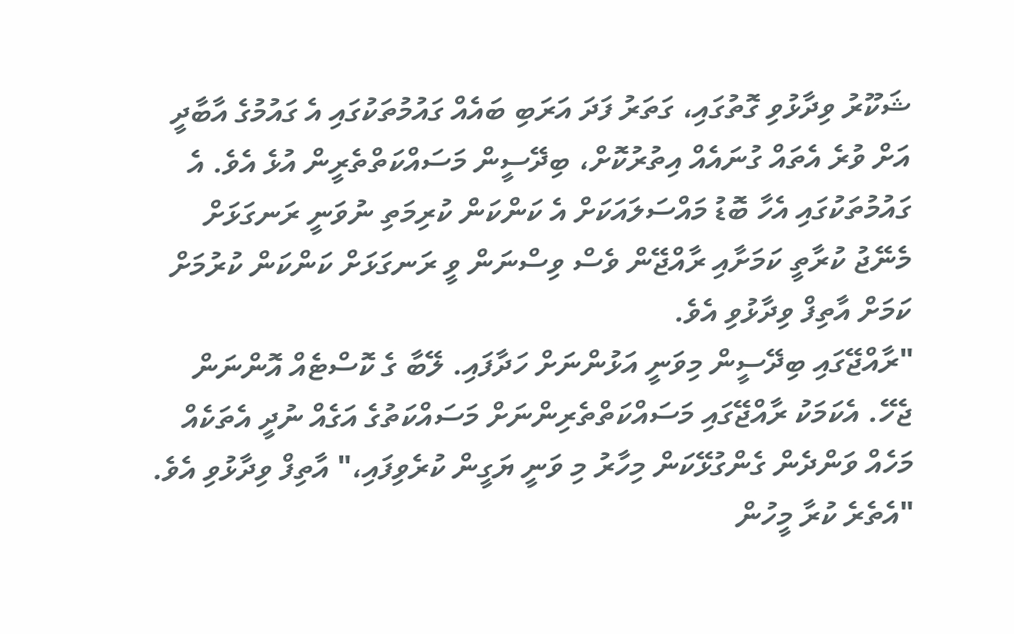ޝަކޫރު ވިދާޅުވި ގޮތުގައި، ގަތަރު ފަދަ އަރަބި ބައެއް ގައުމުތަކުގައި އެ ގައުމުގެ އާބާދީ އަށް ވުރެ އެތައް ގުނައެއް އިތުރުކޮށް، ބިދޭސީން މަސައްކަތްތެރީން އުޅެ އެވެ. އެ ގައުމުތަކުގައި އެހާ ބޮޑު މައްސަލައަކަށް އެ ކަންކަން ކުރިމަތި ނުވަނީ ރަނގަޅަށް މެނޭޖު ކުރާތީ ކަމަށާއި ރާއްޖޭން ވެސް ވިސްނަން ވީ ރަނގަޅަށް ކަންކަން ކުރުމަށް ކަމަށް އާތިފް ވިދާޅުވި އެވެ.
"ރާއްޖޭގައި ބިދޭސީން މިވަނީ އަޅުންނަށް ހަދާފައި. ލޭބާ ގެ ކޮސްޓެއް އޮންނަން ޖެހޭ. އެކަމަކު ރާއްޖޭގައި މަސައްކަތްތެރިންނަށް މަސައްކަތުގެ އަގެއް ނުދީ އެތަކެއް މަހެއް ވަންދެން ގެންގުޅޭކަން މިހާރު މި ވަނީ ޔަގީން ކުރެވިފައި،" އާތިފް ވިދާޅުވި އެވެ.
"އެތެރެ ކުރާ މީހުން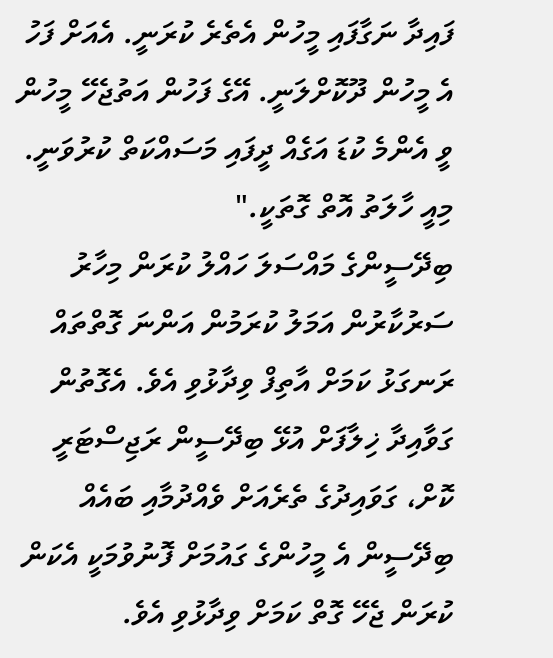ފައިދާ ނަގާފައި މީހުން އެތެރެ ކުރަނީ. އެއަށް ފަހު އެ މީހުން ދޫކޮށްލަނީ. އޭގެ ފަހުން އަތުޖެހޭ މީހުން ވީ އެންމެ ކުޑަ އަގެއް ދީފައި މަސައްކަތް ކުރުވަނީ. މިއީ ހާލަތު އޮތް ގޮތަކީ."
ބިދޭސީންގެ މައްސަލަ ހައްލު ކުރަން މިހާރު ސަރުކާރުން އަމަލު ކުރަމުން އަންނަ ގޮތްތައް ރަނގަޅު ކަމަށް އާތިފް ވިދާޅުވި އެވެ. އެގޮތުން ގަވާއިދާ ޚިލާފަށް އުޅޭ ބިދޭސީން ރަޖިސްޓަރީ ކޮށް، ގަވައިދުގެ ތެރެއަށް ވެއްދުމާއި ބައެއް ބިދޭސީން އެ މީހުންގެ ގައުމަށް ފޮނުވުމަކީ އެކަން ކުރަން ޖެހޭ ގޮތް ކަމަށް ވިދާޅުވި އެވެ.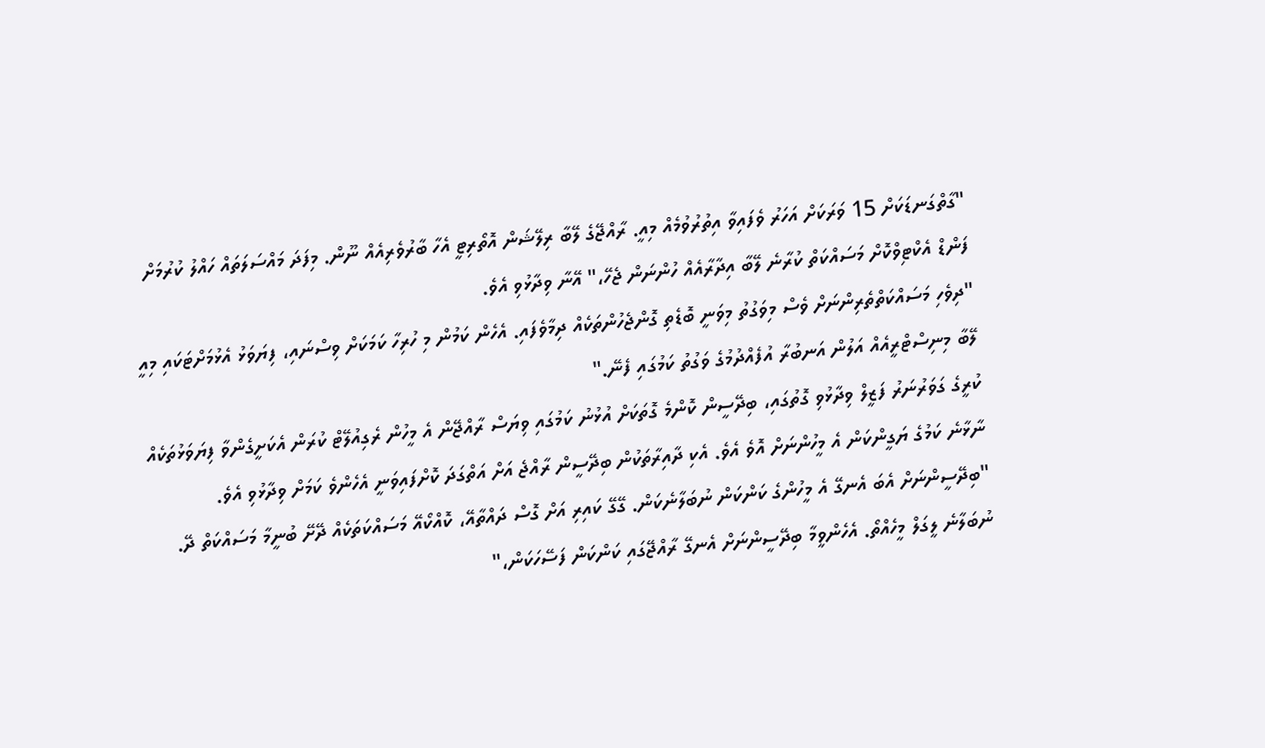"ގާތްގަނޑަކަށް 15 ވަރަކަށް އަހަރު ވެފައިވާ އިތުރުވުމެއް މިއީ. ރާއްޖޭގެ ލޭބާ ރިލޭޝަން އޮތޯރިޓީ އެހާ ބާރުވެރިއެއް ނޫން. މިފަދަ މައްސަލަތައް ހައްލު ކުރުމަށް ފަންޑް އެކްޓިވްކޮށް މަސައްކަތް ކުރާނެ ލޭބާ އިދާރާއެއް ހުންނަން ޖެހޭ،" އޭނާ ވިދާޅުވި އެވެ.
"ދިވެހި މަސައްކަތްތެރިންނަށް ވެސް މިވަގުތު މިވަނީ ބޮޑެތި ގޮންޖެހުންތަކެއް ދިމާވެފައި. އެހެން ކަމުން މި ހުރިހާ ކަމަކަށް ވިސްނައި، ފިޔަވަޅު އެޅުމަށްޓަކައި މިއީ ލޭބާ މިނިސްޓްރީއެއް އަލުން އަނބުރާ އުފެއްދުމުގެ ވަގުތު ކަމުގައި ފެނޭ."
ކުރީގެ ގަވަރުނަރު ފަޒީލް ވިދާޅުވި ގޮތުގައި، ބިދޭސީން ކޮންމެ ގޮތަކަށް އުޅުނު ކަމުގައި ވިޔަސް ރާއްޖޭން އެ މީހުން ރެގިއުލޭޓް ކުރަން އެކަށީގެންވާ ފިޔަވަޅުތަކެއް ނާޅާނެ ކަމުގެ ޔަގީންކަން އެ މީހުންނަށް އޮވެ އެވެ. އެކި ދާއިރާތަކުން ބިދޭސީން ރާއްޖެ އަށް އަތްގަދަ ކޮށްފައިވަނީ އެހެންވެ ކަމަށް ވިދާޅުވި އެވެ.
"ބިދޭސީންނަށް އެބަ އެނގޭ އެ މީހުންގެ ކަންކަން ނުބަލާނެކަން. ގޭގޭ ކައިރި އަށް ގޮސް ދައްތާއޭ، ކޮއްކޯއޭ މަސައްކަތަކެއް ދޭށޭ ބުނީމާ މަސައްކަތް ދޭ. ނުބަލާނެ ލީގަލް މީހެއްތޯ. އެހެންވީމާ ބިދޭސީންނަށް އެނގޭ ރާއްޖޭގައި ކަންކަން ފަސޭހަކަން،"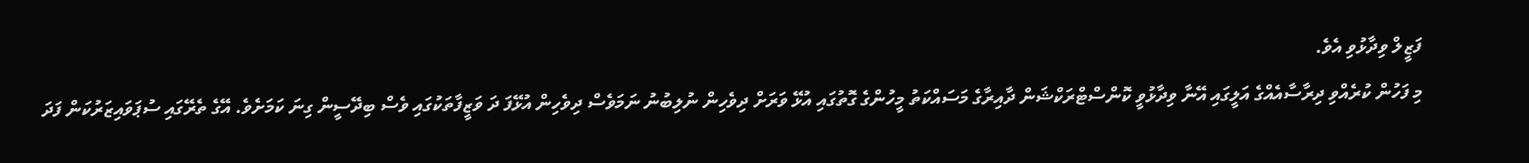ފަޒީލް ވިދާޅުވި އެވެ.
މި ފަހުން ކުރެއްވި ދިރާސާއެއްގެ އަލީގައި އޭނާ ވިދާޅުވީ ކޮންސްޓްރަކްޝަން ދާއިރާގެ މަސައްކަތު މީހުންގެ ގޮތުގައި އުޅޭ ވަރަށް ދިވެހިން ނުލިބުނު ނަމަވެސް ދިވެހިން އުޅޭފަ ދަ ވަޒީފާތަކުގައި ވެސް ބިދޭސީން ގިނަ ކަމަށެވެ. އޭގެ ތެރޭގައި ސުޕަވައިޒަރުކަން ފަދަ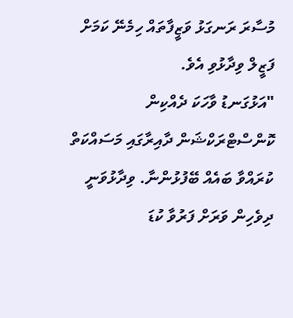މުސާރަ ރަނގަޅު ވަޒީފާތައް ހިމެނޭ ކަމަށް ފަޒީލް ވިދާޅުވި އެވެ.
"އަޅުގަނޑު ވާހަކަ ދެއްކިން ކޮންސްޓްރަކްޝަން ދާއިރާގައި މަސައްކަތް ކުރައްވާ ބައެއް ބޭފުޅުންނާ. ވިދާޅުވަނީ ދިވެހިން ވަރަށް ފަރުވާ ކުޑަ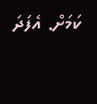ކަމަށް. އެފަދަ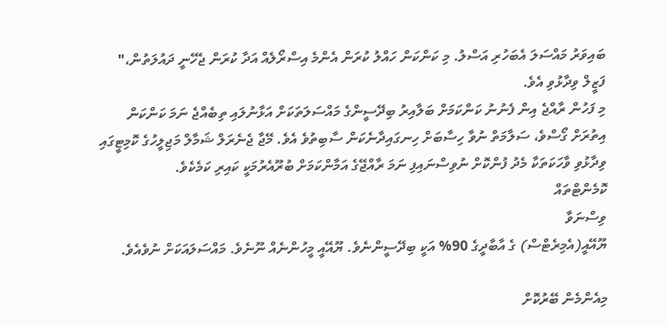ބައިވަރު މައްސަލަ އެބަހުރި އަސްލު. މި ކަންކަން ހައްލު ކުރަން އެންމެ އިސްރޯލެއް އަދާ ކުރަން ޖެހޭނީ ދައުލަތުން،" ފަޒީލް ވިދާޅުވި އެވެ.
މި ފަހުން ރާއްޖެ އިން ފެނުނު ކަންކަމަށް ބަލާއިރު ބިދޭސީންގެ މައްސަލަތަކަށް އަޅާނުލައި ތިބެއްޖެ ނަމަ ކަންކަން އިތުރަށް ގޯސްވެ، ސަލާމަތް ނުވާ ހިސާބަށް ހިނގައިދާނެކަން ސާބިތުވެ އެވެ. މޭޖާ ޖެނެރަލް ޝަމާލް މަޖިލީހުގެ ކޮމިޓީގައި ވިދާޅުވި ވާހަކަތަކާ މެދު ފުންކޮށް ނުވިސްނައިފި ނަމަ ރާއްޖޭގެ އަމާންކަމަށް ބުރޫއެރުމަކީ ކައިރި ކަމެކެވެ.
ކޮމެންޓްތައް
ވިސްނަވާ
ޔޫއޭއީ(އެމިރެޓްސް) ގެ އާބާދީގެ 90% އަކީ ބިދޭސީންނެވެ. ޔޫއޭއީ މީހުންނެއް ނޫނެވެ. މައްސަލައަކަށް ނުވެއެވެ.

މިއެންމެން ބޭރުކޮށް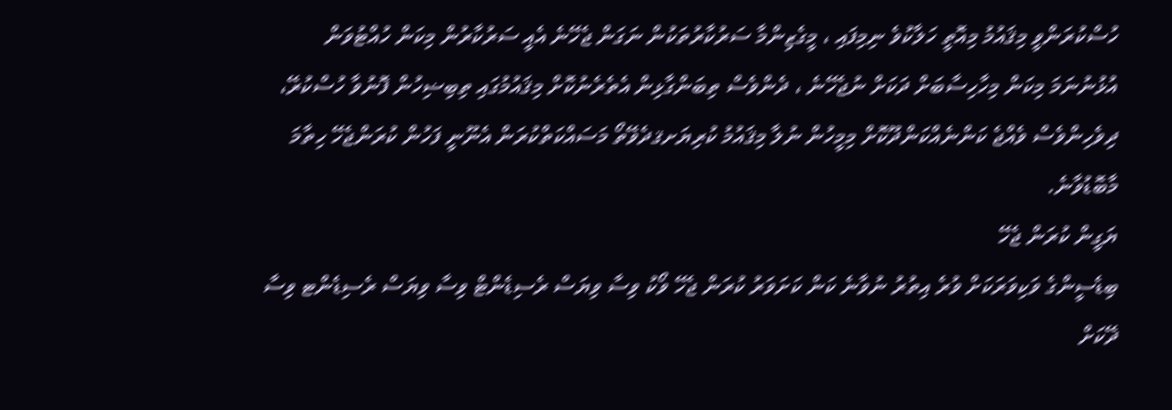ހުސްކުރަންވީ މިޤައުމު މިއޮތީ ހަލާކުވެ ނިމިފައި ، މީގެޒިންމާ ސަރުކާރުތަކުން ނަގަން ޖެހޭނެ އެއީ ސަރުކާރުން މިކަން ހުއްޓުވަން އުޅުނުނަމަ މިކަން މިހާހިސާބަށް ދަކަށް ނުޖެހޭނެ ، ދެންވެސް ތިބަންގާޅިން އެތެރެނުކޮށް މިޤައުމުގައި ތިބިޟިހުން ފޮނުވާ ހުސްކުރޭ، ދިވެހިންވެސް ވެއްޖެ ކަންނެއްކަންދޫކޮށް މިމީހުން ނުލާ މިޤައުމު ކުރިޔަށޤދެވޭތޯ މަސައްކަތްކުރަން އެނޫނީ ފަހުން ކުރަންޖެހޭ ހިތާމަ މާބޮޑުވާނެ.
ޔަގީން ކުރަން ޖެހޭ
ބިޑެސީންގެ ވަކިވަރަކަށް ވުރެ އިތުރު ނުވާނެ ކަން ކަށަވަރު ކުރަން ޖެހޭ ވޯކު ވިސާ ވިޔަސް ރެސިޑެންޓް ވިސާ ވިޔަސް ރެސިޑެންޓ ވިސާ ދޭކަށް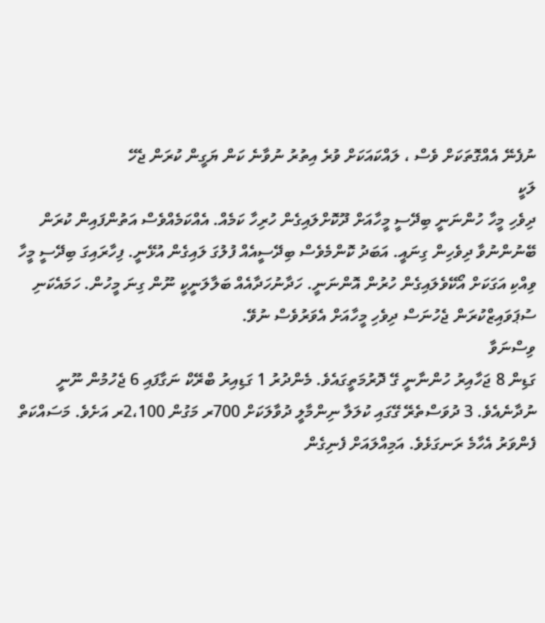ނުފެނޭ އެއްގޮތަކަށް ވެސް ، ލައްކައަކަށް ވުރެ އިތުރު ނުވާނެ ކަން ޔަގީން ކުރަން ޖެހޭ
ލަކީ
ދިވެހި މީހާ ހުންނަނީ ބިދޭސީ މީހާއަށް ދޫކޮށްލައިގެން ހުރިހާ ކަމެއް. އެއްކަމެއްވެސް އަތުންފައިން ކުރަން ބޭނުންނުވާ ދިވެހިން ގިނައީ. އަބަދު ކޮންމެވެސް ބިދޭސީއެއް ފުލުގަ ލައިގެން އުޅޭނީ. ފިހާރައިގަ ބިދޭސީ މީހާ ވިއްކި އަގަކަށް އޯކޭވެލައިގެން ހުރުން އޮންނަނީ. ހަދާނުހަދާއެއް ބަލާލަނީކީ ނޫން ގިނަ މީހުން. ހަމައެކަނި ސުޕަވައިޒްކުރަން ޖެހުނަސް ދިވެހި މީހާއަށް އެވަރުވެސް ނުވޭ.
ވިސްނަވާ
ގަޑިން 8 ޖަހާއިރު ހުންނާނީ ގޭ ދޮރުމަތީގައެވެ. މެންދުރު 1 ގަޑިއިރު ބްރޭކް ނަގާފައި 6 ޖެހުމުން ނޫނީ ނުދާނެއެވެ. 3 ދުވަސްތެރޭ ގޭގައި ކުލަލާ ނިންމާލީ ދުވާލަކަށް 700ރ މަގުން 2،100ރ އަށެވެ. މަސައްކަތް ފެންވަރު އެހާމެ ރަނގަޅެވެ. އަމިއްލައަށް ފެނިގެން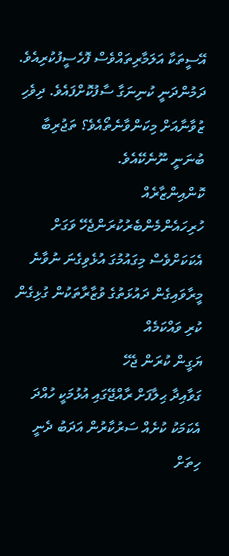އޭސީތަކާ އަލަމާރިތައްވެސް ފޮހެސީފުކުރިއެވެ. ދަމުންދަނީ ކުނިނަގާ ސާފުކޮށްފައެވެ. ދިވެހި ޒުވާނާއަށް މިކަންވާނެތޯއެވެ؟ ތަޖުރިބާ ބުނަނީ ނޫނެކޭއެވެ.
ކޮންއިންޒާރެއް ހުރިހައެންމެންބެރުކުރަންޖެހޭ ވަގަށް އެކަކަށްވެސް މިގައުމުގަ އުޅެވިގެނަ ނުވާނެ މީރާވައިގެން ދައުޅަތުގެ ވުޒާރާތަކުން ގުޅިގެން ކުރި ވައްކަމެއް
ޔަގީން ކުރަން ޖެހޭ
ގަވާއިދާ ޙިލާފަށް ރާއްޖޭގައި އުޅުމަކީ ހުއްދަ އެކަމަކު ކުށެއް ސަރުކާރުން އަދަބު ދެނީ ހިތަށް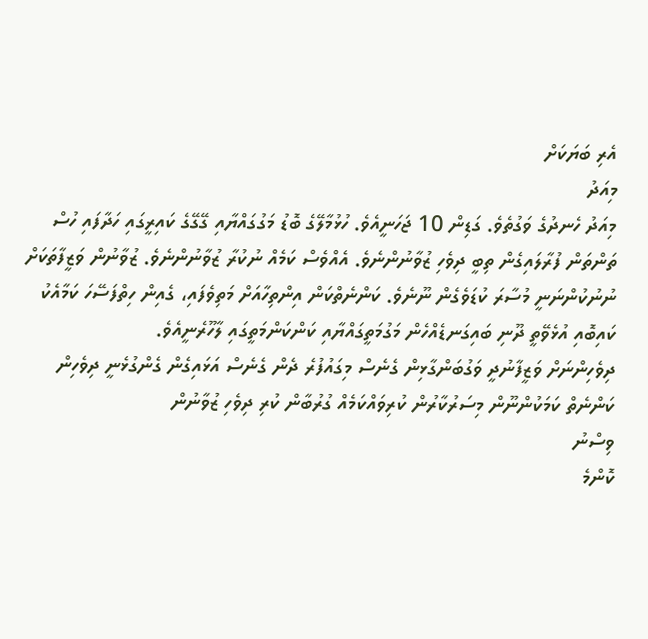އެރި ބަޔަކަށް
މިއަދު
މިއަދު ހެނދުގެ ވަގުތެވެ. ގަޑިން 10 ޖަހަނީއެވެ. ހުޅުމާލޭގެ ބޮޑު މަގުގައްޔާއި ގޭގޭގެ ކައިރީގައި ހަދާފައި ހުސް ތަންތަން ފުރާލައިގެން ތިބީ ދިވެހި ޒުވާނުންނެވެ. އެއްވެސް ކަމެއް ނުކުރާ ޒުވާނުންނެވެ. ޒުވާނުން ވަޒީފާތަކަށް ނުނުކުންނަނީ މުސާރަ ކުޑަވެގެން ނޫނެވެ. ކަންނެތްކަން އިންތިހާއަށް މަތިވެފައި، ގެއިން ހިތްފަސޭހަ ކަމާއެކު ކައިބޮއި އުޅެވޭތީ ދޫނި ބައިގަނޑެއްހެން މަގުމަތީގައްޔާއި ކަންކަންމަތީގައި ލާހޫރެނީއެވެ.
ދިވެހިންނަށް ވަޒީފާނުދީ ވަގުބަންގާޅިން ގެނެސް މިގައުފުރެ ދެން ގެނެސް އަޅައިގެން ގެންގުޅެނީ ދިވެހިން ކަންނެތް ކަމަކުންނޫން މިސަރުކާރުން ކުރިވައްކަމެއް ގުރުބާން ކުރި ދިވެހި ޒުވާނުން
ވިސްނު
ކޮންމެ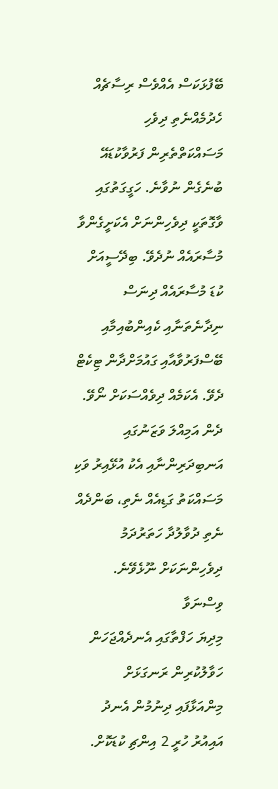ބޭފުޅަކަސް އެއްވެސް ރިސާޗެއް ހެދުމެއްނެތި ދިވެހި މަސައްކަތްތެރިން ފަރުވާކުޑައޭ ބުނެގެން ނުވާނެ. ހަގީގަތުގައި ވާގޮތަކީ ދިވެހިންނަށް އެކަށީގެންވާ މުސާރައެއް ނުދެވޭ. ބިދޭސީއަށް ކުޑަ މުސާރައެއް ދިނަސް ނިދާނެތަނާއި ކެއިންބުއިމާއި ބޭސްފަރުވާއާއި ގައުމަށްދާން ޓިކެޓް ދެވޭ. އެކަމެއް ދިވެއްސަކަށް ނޯވޭ. ދެން އަމިއްލަ ވަޒަނުގައި އަނބިދަރިންނާއި އެކު އުޅޭއިރު ވަކި މަސައްކަތު ގަޑިއެއް ނެތި، ބަންދެއް ނެތި ދުވާލުދާ ހަތަރުދަމު ދިވެހިންނަކަށް ނޫޅެވޭނެ.
ވިސްނަވާ
މިދިޔަ ހަފްތާގައި އެނދެއްޖަހަން ހަވާލުކުރިން ރަނގަޅަށް މިންއަޅާފައި ދިނުމުން އެނދު އައިއުރު ހުރީ 2 އިންޗި ކުޑަކޮށް.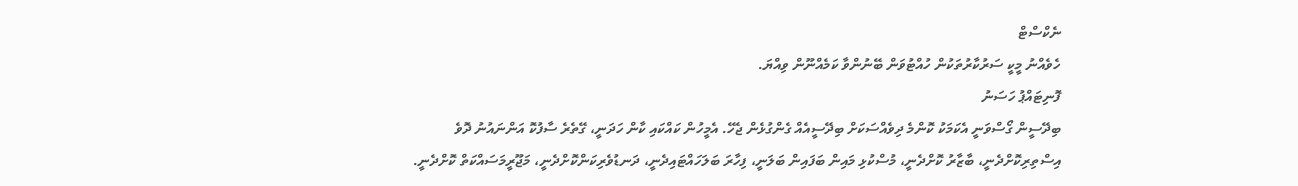ނެކްސްޓް
ހެވެއްނު މީކީ ސަރުކާރުތަކުން ހުއްޓުވަން ބޭނުންވާ ކަމެއްނޫން ވިއްޔަ.
ފޮނިޓައްޕު ހަސަނު
ބިދޭސީން ގޯސްވަނީ އެކަމަކު ކޮންމެ ދިވެއްސަކަށް ބިދޭސީއެއް ގެންގުޅެން ޖެހޭ. އެމީހުން ކައްކައި ކާން ހަދަނީ، ގޭތެރެ ސާފުކޮ އަންނައުނު ދޮވެ އިސްތިރިކޮށްދެނީ، ބާޒާރު ކޮށްދެނީ، މުސްކުޅި މައިން ބަފައިން ބަލަނީ، ފިހާރަ ބަލަހައްޓައިދެނީ، ދަނޑުވެރިކަންކޮށްދެނީ، މަޖޫރީމަސައްކަތް ކޮށްދެނީ.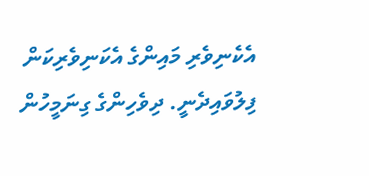އެކެނިވެރި މައިންގެ އެކަނިވެރިކަން ފިލުވައިދެނީ. ދިވެހިންގެ ގިނަމީހުން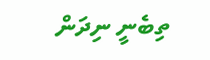ތިބެނީ ނިދަން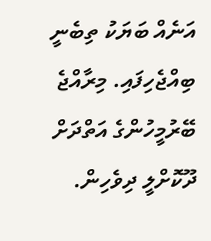އަނެއް ބަޔަކު ތިބެނީ ބިއްޖެހިފައި. މިރާއްޖެ ބޭރުމީހުންގެ އަތްދަށް ދޫކޮށްލީ ދިވެހިން.